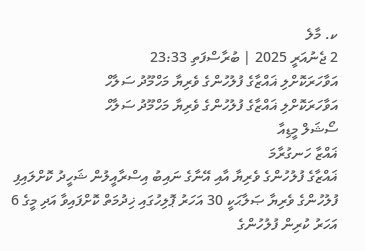ކ. މާލެ
2 ޖެނުއަރީ 2025 | ބުރާސްފަތި 23:33
އަވާހަރަކޮށްލި ޣައްޒާގެ ފުލުހުންގެ ވެރިޔާ މަހްމޫދު ސަލާހް
އަވާހަރަކޮށްލި ޣައްޒާގެ ފުލުހުންގެ ވެރިޔާ މަހްމޫދު ސަލާހް
ސޯޝަލް މީޑިއާ
ޣައްޒާ ހަނގުރާމަ
ޣައްޒާގެ ފުލުހުންގެ ވެރިޔާ އާއި އޭނާގެ ނައިބު އިސްރާއީލުން ޝަހީދު ކޮށްލައިފި
ފުލުހުންގެ ވެރިޔާ ޞަލާޙަކީ 30 އަހަރު ޕޮލިހުގައި ޚިދުމަތް ކޮށްފައިވާ އަދި މީގެ 6 އަހަރު ކުރިން ފުލުހުންގެ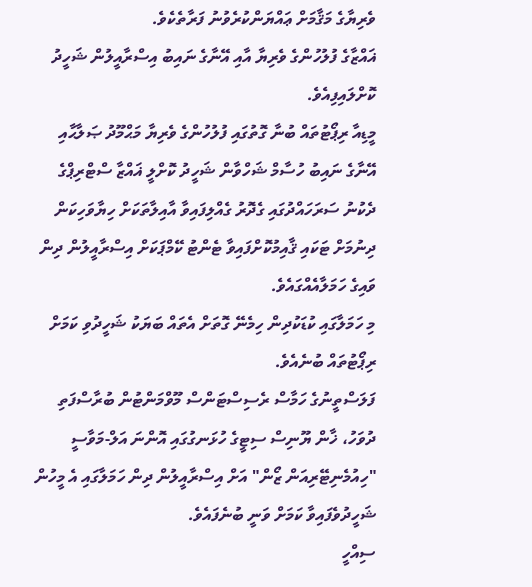ވެރިޔާގެ މަޤާމަށް ޢައްޔަންކުރެވުނު ފަރާތެކެވެ.
ޣައްޒާގެ ފުލުހުންގެ ވެރިޔާ އާއި އޭނާގެ ނައިބު އިސްރާއީލުން ޝަހީދު ކޮށްލައިފިއެވެ.
މީޑިއާ ރިޕޯޓުތައް ބުނާ ގޮތުގައި ފުލުހުންގެ ވެރިޔާ މަޙްމޫދު ޞަލާޙާއި އޭނާގެ ނައިބު ހުސާމް ޝަހްވާން ޝަހީދު ކޮށްލީ ޣައްޒާ ސްޓްރިޕްގެ ދެކުނު ސަރަހައްދުގައި ގެދޮރު ގެއްލިފައިވާ އާއިލާތަކަށް ހިޔާވަހިކަން ދިނުމަށް ޓަކައި ޤާއިމުކޮށްފައިވާ ޓެންޓު ކޭމްޕަކަށް އިސްރާއީލުން ދިން ވައިގެ ހަމަލާއެއްގައެވެ.
މި ހަމަލާގައި ކުޑަކުދިން ހިމެނޭ ގޮތަށް އެތައް ބަޔަކު ޝަހީދުވި ކަމަށް ރިޕޯޓުތައް ބުނެއެވެ.
ފަލަސްތީނުގެ ހަމާސް ރެސިސްޓަންސް މޫވްމަންޓުން ބުރާސްފަތި ދުވަހު، ޚާން ޔޫނިސް ސިޓީގެ ހުޅަނގުގައި އޮންނަ އަލް-މަވާސީ "ހިއުމެނިޓޭރިއަން ޒޯން" އަށް އިސްރާއީލުން ދިން ހަމަލާގައި އެ މީހުން ޝަހީދުވެފައިވާ ކަމަށް ވަނީ ބުނެފައެވެ.
ސިއްހީ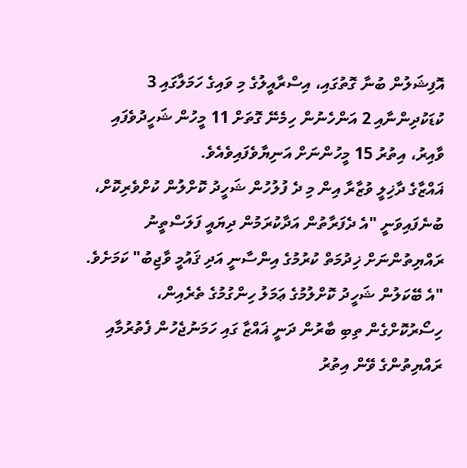އޮފިޝަލުން ބުނާ ގޮތުގައި، އިސްރާއީލުގެ މި ވައިގެ ހަމަލާގައި 3 ކުޑަކުދިންނާއި 2 އަންހެނުން ހިމެނޭ ގޮތަށް 11 މީހުން ޝަހީދުވެފައި ވާއިރު، އިތުރު 15 މީހުންނަށް އަނިޔާވެފައިވެއެވެ.
ޣައްޒާގެ ދާޚިލީ ވުޒާރާ އިން މި ދެ ފުލުހުން ޝަހީދު ކޮށްލުން ކުށްވެރިކޮށް، ބުނެފައިވަނީ "އެ ދެފަރާތުން އަދާކުރަމުން ދިޔައީ ފަލަސްތީނު ރައްޔިތުންނަށް ޚިދުމަތް ކުރުމުގެ އިންސާނީ އަދި ޤައުމީ ވާޖިބު" ކަމަށެވެ.
"އެ ބޭކަލުން ޝަހީދު ކޮށްލުމުގެ ޢަމަލު ހިންގުމުގެ ތެރެއިން، ހިސޯރުކޮށްގެން ތިބި ބާރުން ދަނީ ޣައްޒާ ގައި ހަމަނުޖެހުން ފެތުރުމާއި ރައްޔިތުންގެ ވޭން އިތުރު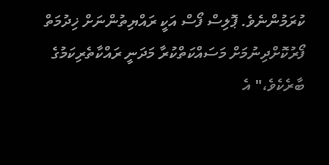ކުރަމުންނެވެ. ޕޮލިސް ފޯސް އަކީ ރައްޔިތުންނަށް ޚިދުމަތް ފޯރުކޮށްދިނުމަށް މަސައްކަތްކުރާ މަދަނީ ރައްކާތެރިކަމުގެ ބާރެކެވެ،" އެ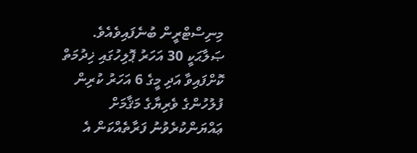މިނިސްޓްރީން ބުނެފައިވެއެވެ.
ޞަލާޙަކީ 30 އަހަރު ޕޮލިހުގައި ޚިދުމަތް ކޮށްފައިވާ އަދި މީގެ 6 އަހަރު ކުރިން ފުލުހުންގެ ވެރިޔާގެ މަޤާމަށް ޢައްޔަންކުރެވުނު ފަރާތެއްކަން އެ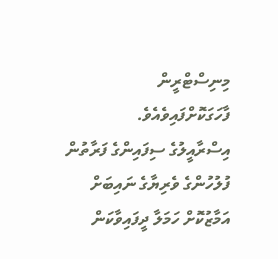މިނިސްޓްރީން ފާހަގަކޮށްފައިވެއެވެ.
އިސްރާއީލުގެ ސިފައިންގެ ފަރާތުން ފުލުހުންގެ ވެރިޔާގެ ނައިބަށް އަމާޒުކޮށް ހަމަލާ ދީފައިވާކަން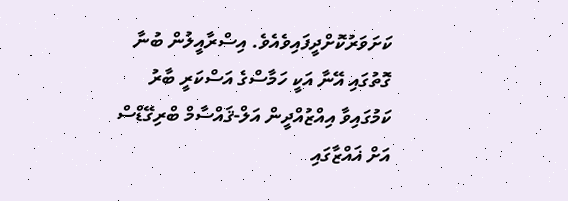ކަށަވަރުކޮށްދީފައިވެއެވެ. އިސްރާއީލުން ބުނާ ގޮތުގައި އޭނާ އަކީ ހަމާސްގެ އަސްކަރީ ބާރު ކަމުގައިވާ އިއްޒުއްދީން އަލް-ޤައްސާމް ބްރިގޭޑްސް އަށް ޣައްޒާގައި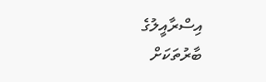އިސްރާއީލުގެ ބާރުތަކަށް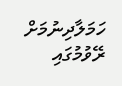ހަމަލާދިނުމަށް ރޭވުމުގައި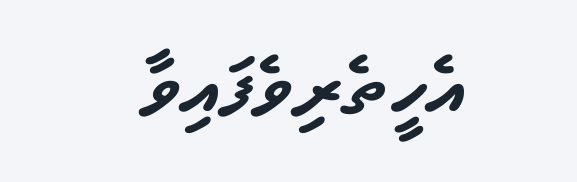އެހީތެރިވެފައިވާ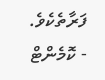ފަރާތެކެވެ.
- ކޮމެންޓް